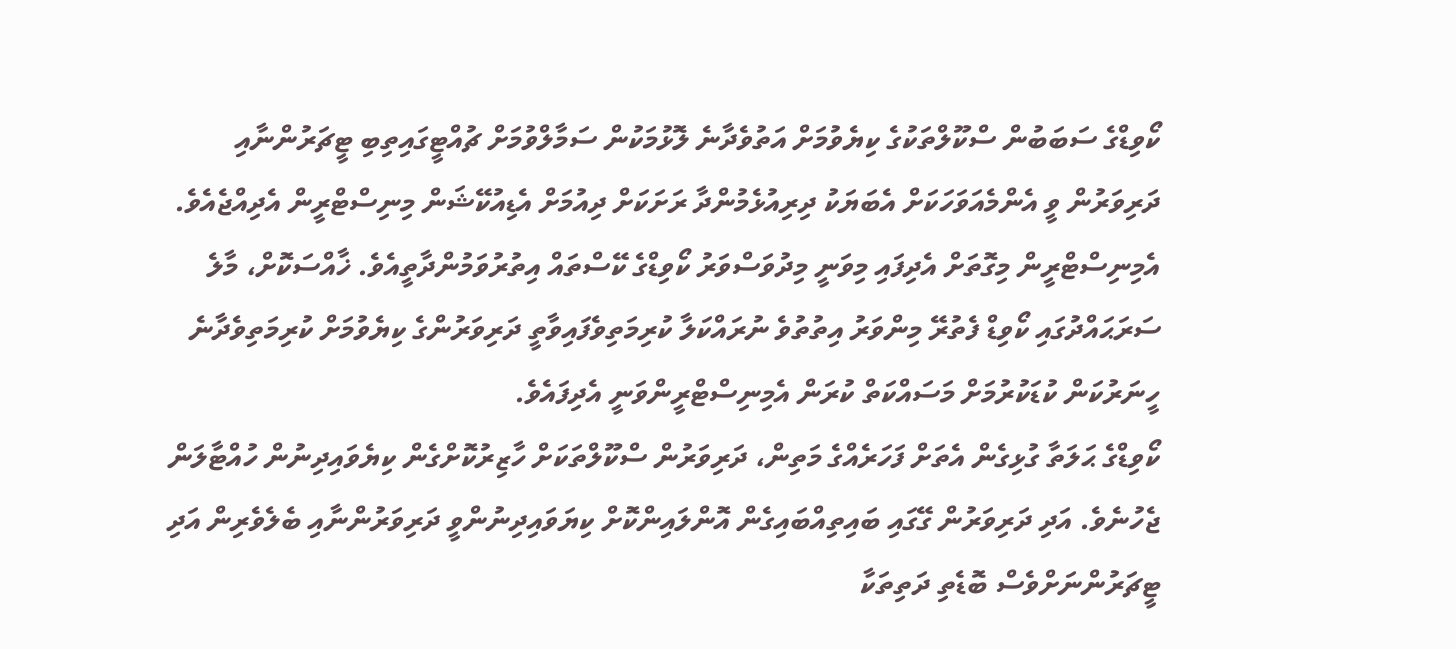ކޯވިޑްގެ ސަބަބުން ސްކޫލްތަކުގެ ކިޔެވުމަށް އަތުވެދާނެ ލޮޅުމަކުން ސަމާލްވުމަށް ޗުއްޓީގައިތިބި ޓީޗަރުންނާއި ދަރިވަރުން ވީ އެންމެއަވަހަކަށް އެބަޔަކު ދިރިއުޅެމުންދާ ރަށަކަށް ދިއުމަށް އެޑިއުކޭޝަން މިނިސްޓްރީން އެދިއްޖެއެވެ.
އެމިނިސްޓްރީން މިގޮތަށް އެދިފައި މިވަނީ މިދުވަސްވަރު ކޯވިޑްގެ ކޭސްތައް އިތުރުވަމުންދާތީއެވެ. ޚާއްސަކޮށް، މާލެ ސަރަޙައްދުގައި ކޯވިޑް ފެތުރޭ މިންވަރު އިތުތުވެ ނުރައްކަލާ ކުރިމަތިވެފައިވާތީ ދަރިވަރުންގެ ކިޔެވުމަށް ކުރިމަތިވެދާނެ ހީނަރުކަން ކުޑަކުރުމަށް މަސައްކަތް ކުރަން އެމިނިސްޓްރީންވަނީ އެދިފައެވެ.
ކޯވިޑްގެ ޙަލަތާ ގުޅިގެން އެތަށް ފަހަރެއްގެ މަތިން، ދަރިވަރުން ސްކޫލްތަކަށް ހާޒިރުކޮށްގެން ކިޔެވައިދިނުން ހުއްޓާލަން ޖެހުނެވެ. އަދި ދަރިވަރުން ގޭގައި ބައިތިއްބައިގެން އޮންލައިންކޮށް ކިޔަވައިދިނުންވީ ދަރިވަރުންނާއި ބެލެވެރިން އަދި ޓީޗަރުންނަށްވެސް ބޮޑެތި ދަތިތަކާ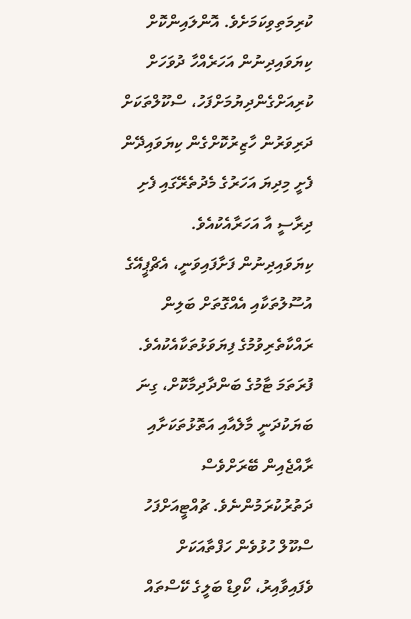ކުރިމަތިވިކަމަށެވެ. އޮންލައިންކޮށް ކިޔަވައިދިނުން އަހަރެއްހާ ދުވަހަށް ކުރިއަށްގެންދިޔުމަށްފަހު، ސްކޫލްތަކަށް ދަރިވަރުން ހާޒިރުކޮށްގެން ކިޔަވައިދޭން ފެށީ މިދިޔަ އަހަރުގެ މެދުތެރޭގައި ފެށި ދިރާސީ އާ އަހަރާއެކުއެވެ.
ކިޔަވައިދިނުން ފަށާފައިވަނީ، އެޗްޕީއޭގެ އުސޫލުތަކާއި އެއްގޮތަށް ބަލިން ރައްކާތެރިވުމުގެ ފިޔަވަޅުތަކާއެކުއެވެ.
ފުރަތަމަ ޓާމުގެ ބަންދާދިމާކޮށް، ގިނަ ބަޔަކުދަނީ މާލެއާއި އަތޮޅުތަކަށާއި ރާއްޖެއިން ބޭރަށްވެސް ދަތުރުކުރަމުންނެވެ. ޗުއްޓީއަށްފަހު ސްކޫލް ހުޅުވެން ހަފްތާއަކަށް ވެފައިވާއިރު، ކޯވިޑް ބަލީގެ ކޭސްތައް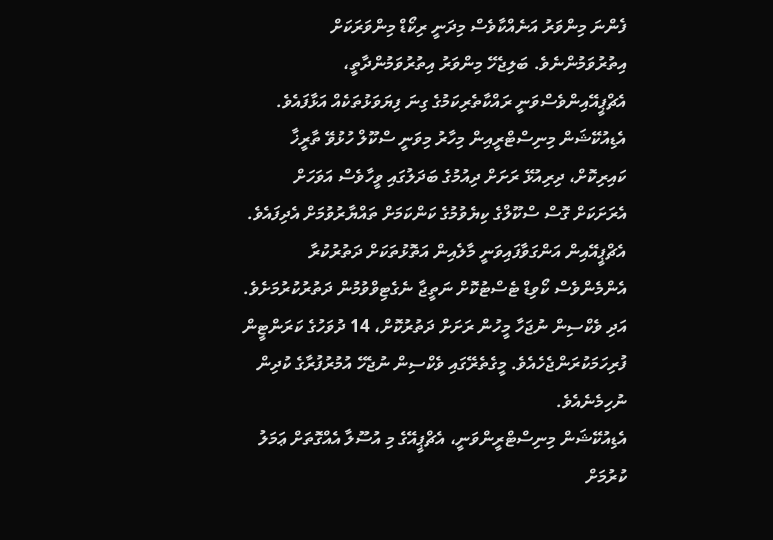ފެންނަ މިންވަރު އަނެއްކާވެސް މިދަނީ ރިކޯޑް މިންވަރަކަށް އިތުރުވަމުންނެވެ. ބަލިޖެހޭ މިންވަރު އިތުރުވަމުންދާތީ، އެޗްޕީއޭއިންވެސްވަނީ ރައްކާތެރިކަމުގެ ގިނަ ފިޔަވަޅުތަކެއް އަޅާފައެވެ.
އެޑިއުކޭޝަން މިނިސްޓްރީއިން މިހާރު މިވަނީ ސްކޫލް ހުޅުވޭ ތާރީޚާ ކައިރިކޮށް، ދިރިއުޅޭ ރަށަށް ދިއުމުގެ ބަދަލުގައި ވީހާވެސް އަވަހަށް އެރަށަކަށް ގޮސް ސްކޫލްގެ ކިޔެވުމުގެ ކަންކަމަށް ތައްޔާރުވުމަށް އެދިފައެވެ.
އެޗްޕީއޭއިން އަންގަވާފައިވަނީ މާލެއިން އަތޮޅުތަކަށް ދަތުރުކުރާ އެންމެންވެސް ކޯވިޑް ޓެސްޓުކޮށް ނަތީޖާ ނެގެޓިވްވުމުން ދަތުރުކުރުމަށެވެ. އަދި ވެކްސިން ނުޖަހާ މީހުން ރަށަށް ދަތުރުކޮށް، 14 ދުވަހުގެ ކަރަންޓީން ފުރިހަމަކުރަންޖެހެއެވެ. މީގެތެރޭގައި ވެކްސިން ނުޖެހޭ އުމުރުފުރާގެ ކުދިން ނުހިމެނެއެވެ.
އެޑިއުކޭޝަން މިނިސްޓްރީންވަނީ، އެޗްޕީއޭގެ މި އުސޫލާ އެއްގޮތަށް ޢަމަލު ކުރުމަށް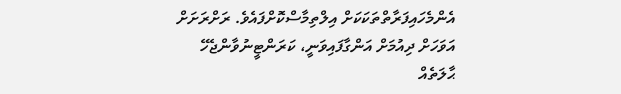އެންމެހައިފަރާތްތަކަކަށް އިލްތިމާސްކޮށްފައެވެ. ރަށްރަށަށް އަވަހަށް ދިއުމަށް އަންގާފައިވަނީ، ކަރަންޓީނުވާންޖެހޭ ޙާލަތެއް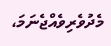މެދުވެރިވެއްޖެނަމަ،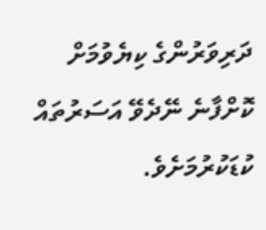ދަރިވަރުންގެ ކިޔެވުމަށް ކޮށްފާނެ ނޭދެވޭ އަސަރުތައް ކުޑަކުރުމަށެވެ.